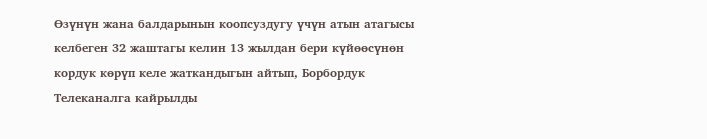Өзүнүн жана балдарынын коопсуздугу үчүн атын атагысы келбеген 32 жаштагы келин 13 жылдан бери күйөөсүнөн кордук көрүп келе жаткандыгын айтып, Борбордук Телеканалга кайрылды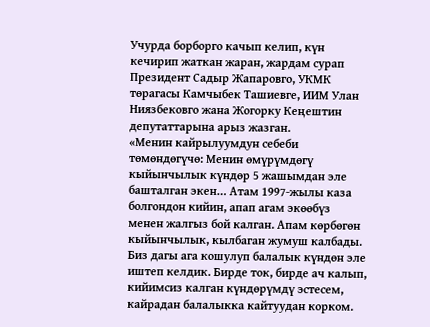Учурда борборго качып келип, күн кечирип жаткан жаран, жардам сурап Президент Садыр Жапаровго, УКМК төрагасы Камчыбек Ташиевге, ИИМ Улан Ниязбековго жана Жогорку Кеңештин депутаттарына арыз жазган.
«Менин кайрылуумдун себеби төмөндөгүчө: Менин өмүрүмдөгү кыйынчылык күндөр 5 жашымдан эле башталган экен… Атам 1997-жылы каза болгондон кийин, апап агам экөөбүз менен жалгыз бой калган. Апам көрбөгөн кыйынчылык, кылбаган жумуш калбады. Биз дагы ага кошулуп балалык күндөн эле иштеп келдик. Бирде ток, бирде ач калып, кийимсиз калган күндөрүмдү эстесем, кайрадан балалыкка кайтуудан корком.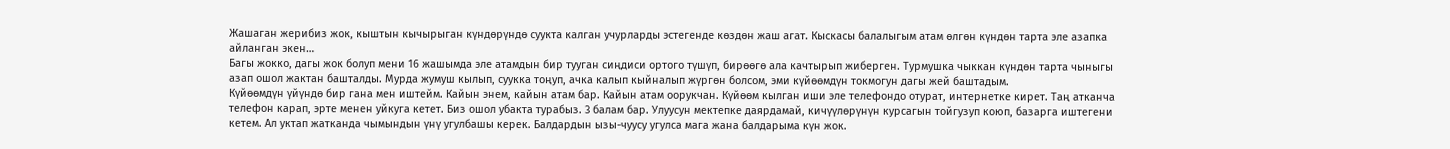Жашаган жерибиз жок, кыштын кычырыган күндөрүндө суукта калган учурларды эстегенде көздөн жаш агат. Кыскасы балалыгым атам өлгөн күндөн тарта эле азапка айланган экен…
Багы жокко, дагы жок болуп мени 16 жашымда эле атамдын бир тууган сиңдиси ортого түшүп, бирөөгө ала качтырып жиберген. Турмушка чыккан күндөн тарта чыныгы азап ошол жактан башталды. Мурда жумуш кылып, суукка тоңуп, ачка калып кыйналып жүргөн болсом, эми күйөөмдүн токмогун дагы жей баштадым.
Күйөөмдүн үйүндө бир гана мен иштейм. Кайын энем, кайын атам бар. Кайын атам оорукчан. Күйөөм кылган иши эле телефондо отурат, интернетке кирет. Таң атканча телефон карап, эрте менен уйкуга кетет. Биз ошол убакта турабыз. 3 балам бар. Улуусун мектепке даярдамай, кичүүлөрүнүн курсагын тойгузуп коюп, базарга иштегени кетем. Ал уктап жатканда чымындын үнү угулбашы керек. Балдардын ызы-чуусу угулса мага жана балдарыма күн жок.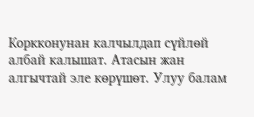Коркконунан калчылдап сүйлөй албай калышат. Атасын жан алгычтай эле көрүшөт. Улуу балам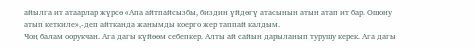айылга ит атаарлар жүрсө «Апа айтпайсызбы, биздин үйдөгү атасынын атын атап ит бар. Ошону атып кеткиле»,-деп айтканда жанымды коерго жер таппай калдым.
Чоң балам оорукчан. Ага дагы күйөөм себепкер. Алты ай сайын дарыланып турушу керек. Ага дагы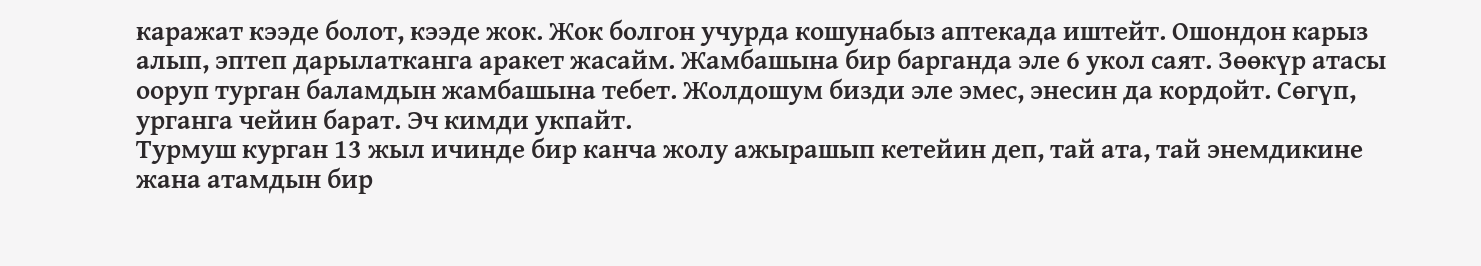каражат кээде болот, кээде жок. Жок болгон учурда кошунабыз аптекада иштейт. Ошондон карыз алып, эптеп дарылатканга аракет жасайм. Жамбашына бир барганда эле 6 укол саят. Зөөкүр атасы ооруп турган баламдын жамбашына тебет. Жолдошум бизди эле эмес, энесин да кордойт. Сөгүп, урганга чейин барат. Эч кимди укпайт.
Турмуш курган 13 жыл ичинде бир канча жолу ажырашып кетейин деп, тай ата, тай энемдикине жана атамдын бир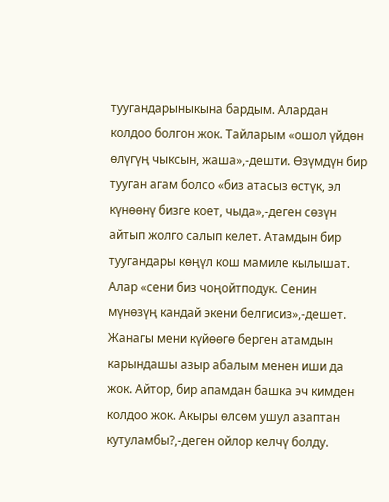туугандарыныкына бардым. Алардан колдоо болгон жок. Тайларым «ошол үйдөн өлүгүң чыксын, жаша»,-дешти. Өзүмдүн бир тууган агам болсо «биз атасыз өстүк, эл күнөөнү бизге коет, чыда»,-деген сөзүн айтып жолго салып келет. Атамдын бир туугандары көңүл кош мамиле кылышат. Алар «сени биз чоңойтподук. Сенин мүнөзүң кандай экени белгисиз»,-дешет.
Жанагы мени күйөөгө берген атамдын карындашы азыр абалым менен иши да жок. Айтор, бир апамдан башка эч кимден колдоо жок. Акыры өлсөм ушул азаптан кутуламбы?,-деген ойлор келчү болду.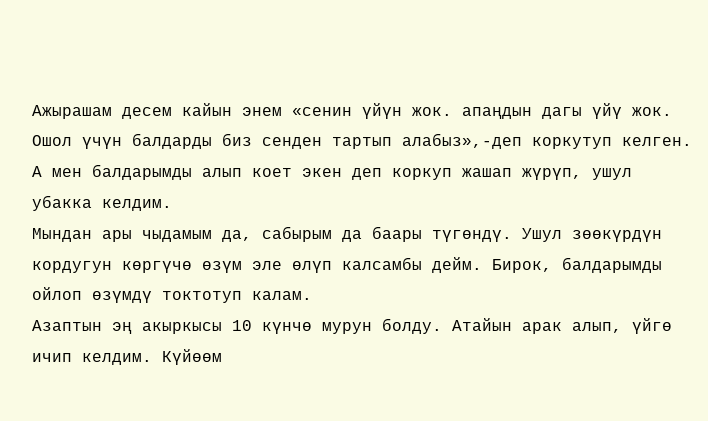Ажырашам десем кайын энем «сенин үйүн жок. апаңдын дагы үйү жок. Ошол үчүн балдарды биз сенден тартып алабыз»,-деп коркутуп келген. А мен балдарымды алып коет экен деп коркуп жашап жүрүп, ушул убакка келдим.
Мындан ары чыдамым да, сабырым да баары түгөндү. Ушул зөөкүрдүн кордугун көргүчө өзүм эле өлүп калсамбы дейм. Бирок, балдарымды ойлоп өзүмдү токтотуп калам.
Азаптын эң акыркысы 10 күнчө мурун болду. Атайын арак алып, үйгө ичип келдим. Күйөөм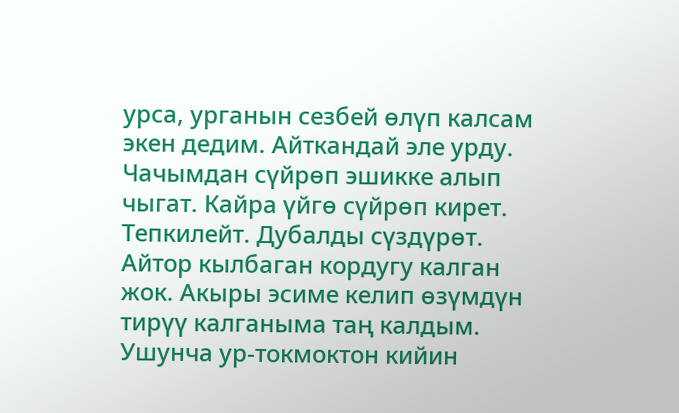урса, урганын сезбей өлүп калсам экен дедим. Айткандай эле урду. Чачымдан сүйрөп эшикке алып чыгат. Кайра үйгө сүйрөп кирет. Тепкилейт. Дубалды сүздүрөт. Айтор кылбаган кордугу калган жок. Акыры эсиме келип өзүмдүн тирүү калганыма таң калдым. Ушунча ур-токмоктон кийин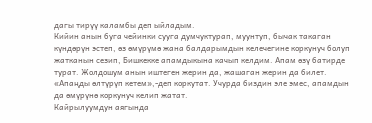дагы тирүү каламбы деп ыйладым.
Кийин анын буга чейинки сууга думчуктурап, муунтуп, бычак такаган күндөрүн эстеп, өз өмүрүмө жана балдарымдын келечегине коркунуч болуп жатканын сезип, Бишкекке апамдыкына качып келдим. Апам өзү батирде турат. Жолдошум анын иштеген жерин да, жашаган жерин да билет. «Апаңды өлтүрүп кетем»,-деп коркутат. Учурда биздин эле эмес, апамдын да өмүрүнө коркунуч келип жатат.
Кайрылуумдун аягында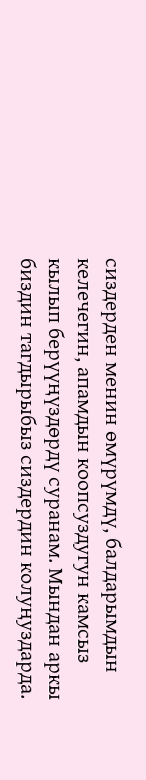сиздерден менин өмүрүмдү, балдарымдын келечегин, апамдын коопсуздугун камсыз кылып берүүңүздөрдү суранам. Мындан аркы биздин тагдырыбыз сиздердин колуңуздарда.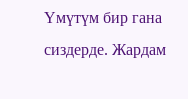Үмүтүм бир гана сиздерде. Жардам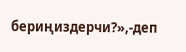бериңиздерчи?»,-деп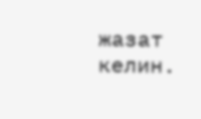жазат келин.